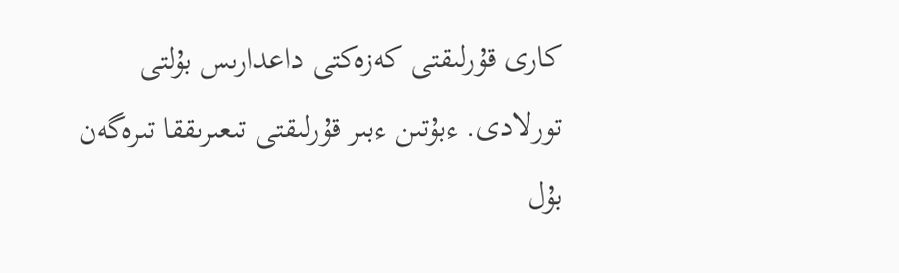كارى قۇرلىقتى كەزەكتى داعدارىس بۇلتى تورلادى. ءبۇتىن ءبىر قۇرلىقتى تىعىرىققا تىرەگەن بۇل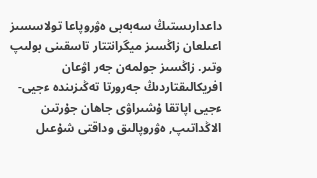داعدارىستىڭ سەبەبى ەۋروپاعا تولاسسىز اعىلعان زاڭسىز ميگرانتتار تاسقىنى بولىپ وتىر. زاڭسىز جولمەن جەر اۋعان افريكالىقتاردىڭ جەرورتا تەڭىزىندە ءجيى-ءجيى اپاتقا ۇشىراۋى جاھان جۇرتىن الاڭداتىپ, ەۋروپالىق وداقتى شۇعىل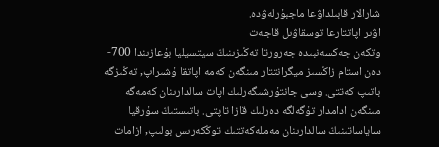شارالار قابىلداۋعا ماجبۇرلەۋدە.
اۋىر اپاتتارعا توسقاۋىل قاجەت
وتكەن جەكسەنبىدە جەرورتا تەڭىزىنىڭ سيتسيليا بۇعازىندا 700-دەن استام زاڭسىز ميگرانتتار مىنگەن كەمە اپاتقا ۇشىراپ, تەڭىزگە باتىپ كەتتى. وسى جانتۇرشىگەرلىك اپات سالدارىنان كەمەگە مىنگەن ادامدار تۇگەلگە دەرلىك قازا تاپتى. باتىستىڭ سۇرقيا ساياساتىنىڭ سالدارىنان مەملەكەتتىك توڭكەرىس بولىپ, ازامات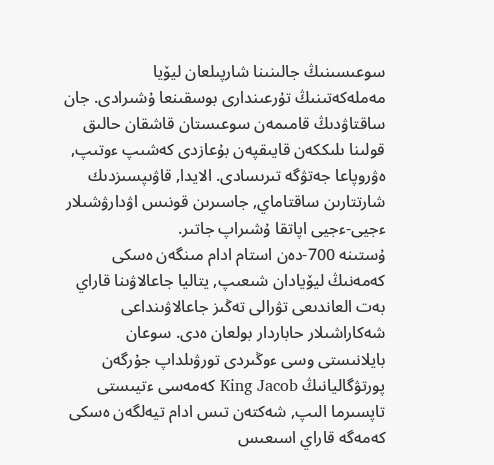سوعىسىنىڭ جالىنىنا شارپىلعان ليۆيا مەملەكەتىنىڭ تۇرعىندارى بوسقىنعا ۇشىرادى. جان ساقتاۋدىڭ قامىمەن سوعىستان قاشقان حالىق قولىنا ىلىككەن قايىقپەن بۇعازدى كەشىپ ءوتىپ, ەۋروپاعا جەتۋگە تىرىسادى. الايدا, قاۋىپسىزدىك شارتتارىن ساقتاماي, جاسىرىن قونىس اۋدارۋشىلار ءجيى-ءجيى اپاتقا ۇشىراپ جاتىر.
ۇستىنە 700-دەن استام ادام مىنگەن ەسكى كەمەنىڭ ليۆيادان شىعىپ, يتاليا جاعالاۋىنا قاراي بەت العاندىعى تۋرالى تەڭىز جاعالاۋىنداعى شەكاراشىلار حاباردار بولعان ەدى. سوعان بايلانىستى وسى ءوڭىردى تورۋىلداپ جۇرگەن پورتۋگاليانىڭ King Jacob كەمەسى ءتيىستى تاپسىرما الىپ, شەكتەن تىس ادام تيەلگەن ەسكى كەمەگە قاراي اسىعىس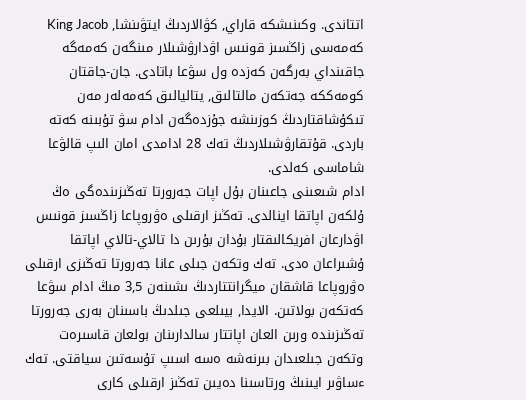اتتاندى. وكىنىشكە قاراي, كۋالاردىڭ ايتۋىنشا, King Jacob كەمەسى زاڭسىز قونىس اۋدارۋشىلار مىنگەن كەمەگە جاقىنداي بەرگەن كەزدە ول سۋعا باتادى. جان-جاقتان كومەككە جەتكەن مالتالىق, يتاليالىق كەمەلەر مەن تىكۇشاقتاردىڭ كوزىنشە جۇزدەگەن ادام سۋ تۇبىنە كەتە باردى. قۇتقارۋشىلاردىڭ تەك 28 ادامدى امان الىپ قالۋعا شاماسى كەلدى.
ادام شىعىنى جاعىنان بۇل اپات جەرورتا تەڭىزىندەگى ەڭ ۇلكەن اپاتقا اينالدى. تەڭىز ارقىلى ەۋروپاعا زاڭسىز قونىس اۋدارعان افريكالىقتار بۇدان بۇرىن دا تالاي-تالاي اپاتقا ۇشىراعان ەدى. تەك وتكەن جىلى عانا جەرورتا تەڭىزى ارقىلى ەۋروپاعا قاشقان ميگرانتتاردىڭ ىشىنەن 3,5 مىڭ ادام سۋعا كەتكەن بولاتىن. الايدا, بيىلعى جىلدىڭ باسىنان بەرى جەرورتا تەڭىزىندە ورىن العان اپاتتار سالدارىنان بولعان قاسىرەت وتكەن جىلعىدان بىرنەشە ەسە اسىپ تۇسەتىن سياقتى. تەك ءساۋىر ايىنىڭ ورتاسىنا دەيىن تەڭىز ارقىلى كارى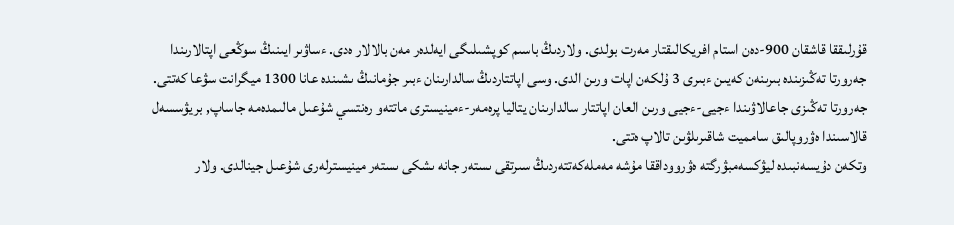قۇرلىققا قاشقان 900-دەن استام افريكالىقتار مەرت بولدى. ولاردىڭ باسىم كوپشىلىگى ايەلدەر مەن بالالار ەدى. ءساۋىر ايىنىڭ سوڭعى اپتالارىندا جەرورتا تەڭىزىندە بىرىنەن كەيىن ءبىرى 3 ۇلكەن اپات ورىن الدى. وسى اپاتتاردىڭ سالدارىنان ءبىر جۇمانىڭ ىشىندە عانا 1300 ميگرانت سۋعا كەتتى. جەرورتا تەڭىزى جاعالاۋىندا ءجيى-ءجيى ورىن العان اپاتتار سالدارىنان يتاليا پرەمەر-ءمينيسترى ماتتەو رەنتسي شۇعىل مالىمدەمە جاساپ, بريۋسسەل قالاسىندا ەۋروپالىق سامميت شاقىرىلۋىن تالاپ ەتتى.
وتكەن دۇيسەنبىدە ليۋكسەمبۋرگتە ەۋرووداققا مۇشە مەملەكەتتەردىڭ سىرتقى ىستەر جانە ىشكى ىستەر مينيسترلەرى شۇعىل جينالدى. ولار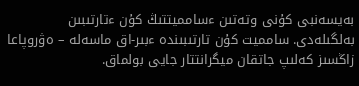بەيسەنبى كۇنى وتەتىن ءسامميتتىڭ كۇن ءتارتىبىن بەلگىلەدى. سامميت كۇن تارتىبىندە ءبىر-اق ماسەلە – ەۋروپاعا زاڭسىز كەلىپ جاتقان ميگرانتتار جايى بولماق.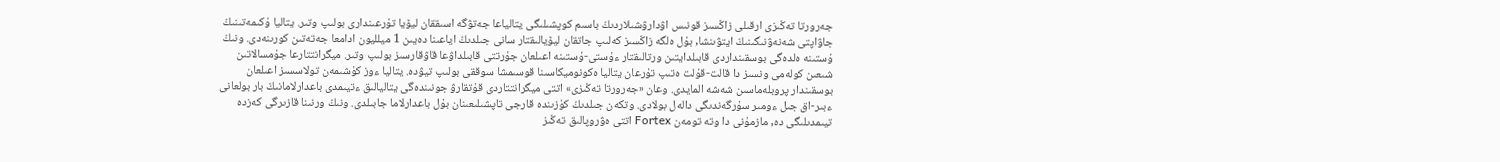جەرورتا تەڭىزى ارقىلى زاڭسىز قونىس اۋدارۋشىلاردىڭ باسىم كوپشىلىگى يتالياعا جەتۋگە اسىققان ليۆيا تۇرعىندارى بولىپ وتىر. يتاليا ۇكىمەتىنىڭ جاۋاپتى شەنەۋنىگىنىڭ ايتۋىنشا, بۇل ەلگە زاڭسىز كەلىپ جاتقان ليۆيالىقتار سانى جىلدىڭ اياعىنا دەيىن 1 ميلليون ادامعا جەتەتىن كورىنەدى. ونىڭ ۇستىنە ەلدەگى بوسقىنداردى قابىلدايتىن ورتالىقتار ءۇستى-ۇستىنە اعىلعان جۇرتتى قابىلداۋعا قاۋقارسىز بولىپ وتىر. ميگرانتتارعا جۇمسالاتىن شىعىن كولەمى ونسىز دا قالت-قۇلت ەتىپ تۇرعان يتاليا ەكونوميكاسىنا قوسىمشا سوققى بولىپ تيۋدە. يتاليا ءوز كۇشىمەن تولاسسىز اعىلعان بوسقىندار پروبلەماسىن شەشە المايدى. وعان «جەرورتا تەڭىزى» اتتى ميگرانتتاردى قۇتقارۋ جونىندەگى يتاليالىق ءتيىمدى باعدارلامانىڭ بار بولعانى ءبىر-اق جىل ءومىر سۇرگەندىگى دالەل بولادى. وتكەن جىلدىڭ كۇزىندە قارجى تاپشىلىعىنان بۇل باعدارلاما جابىلدى. ونىڭ ورنىنا قازىرگى كەزدە تيىمدىلىگى دە, مازمۇنى دا وتە تومەن Fortex اتتى ەۋروپالىق تەڭىز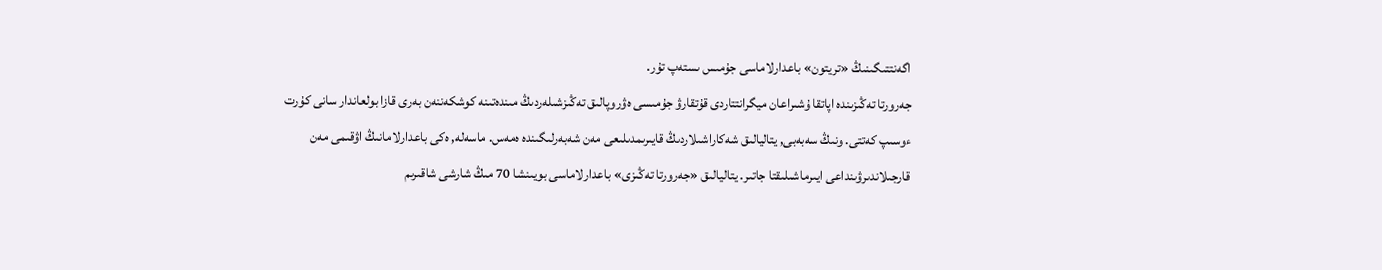اگەنتتىگىنىڭ «تريتون» باعدارلاماسى جۇمىس ىستەپ تۇر.
جەرورتا تەڭىزىندە اپاتقا ۇشىراعان ميگرانتتاردى قۇتقارۋ جۇمىسى ەۋروپالىق تەڭىزشىلەردىڭ مىندەتىنە كوشكەننەن بەرى قازا بولعاندار سانى كۇرت ءوسىپ كەتتى. ونىڭ سەبەبى, يتاليالىق شەكاراشىلاردىڭ قايىرىمدىلىعى مەن شەبەرلىگىندە ەمەس. ماسەلە, ەكى باعدارلامانىڭ اۋقىمى مەن قارجىلاندىرۋىنداعى ايىرماشىلىقتا جاتىر. يتاليالىق «جەرورتا تەڭىزى» باعدارلاماسى بويىنشا 70 مىڭ شارشى شاقىرىم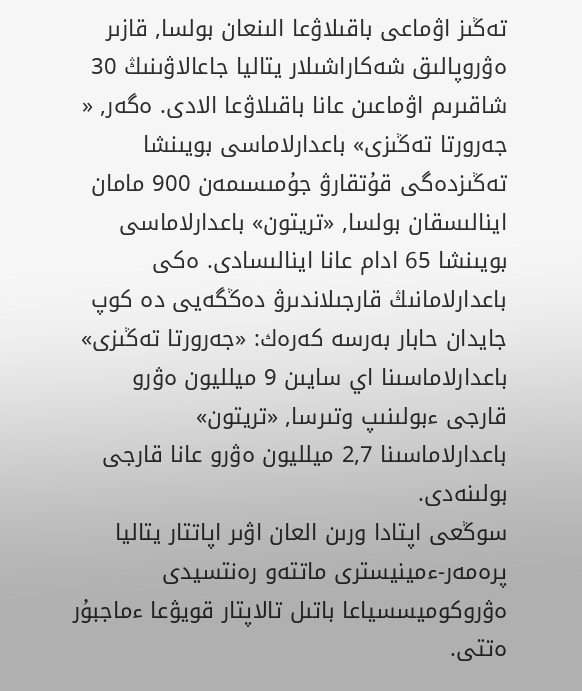تەڭىز اۋماعى باقىلاۋعا الىنعان بولسا, قازىر ەۋروپالىق شەكاراشىلار يتاليا جاعالاۋىنىڭ 30 شاقىرىم اۋماعىن عانا باقىلاۋعا الادى. ەگەر, « جەرورتا تەڭىزى» باعدارلاماسى بويىنشا تەڭىزدەگى قۇتقارۋ جۇمىسىمەن 900 مامان اينالىسقان بولسا, «تريتون» باعدارلاماسى بويىنشا 65 ادام عانا اينالىسادى. ەكى باعدارلامانىڭ قارجىلاندىرۋ دەڭگەيى دە كوپ جايدان حابار بەرسە كەرەك: «جەرورتا تەڭىزى» باعدارلاماسىنا اي سايىن 9 ميلليون ەۋرو قارجى ءبولىنىپ وتىرسا, «تريتون» باعدارلاماسىنا 2,7 ميلليون ەۋرو عانا قارجى بولىنەدى.
سوڭعى اپتادا ورىن العان اۋىر اپاتتار يتاليا پرەمەر-ءمينيسترى ماتتەو رەنتسيدى ەۋروكوميسسياعا باتىل تالاپتار قويۋعا ءماجبۇر ەتتى.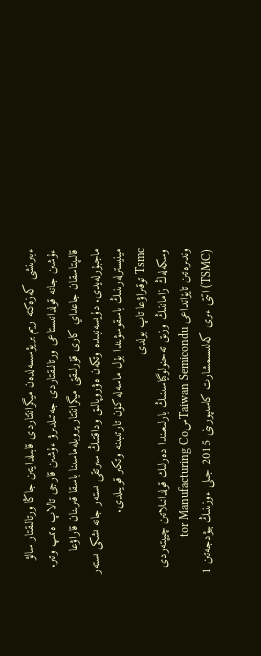ءبىرىنشى كەزەكتە ريم بريۋسسەلدەن ميگرانتتاردى قابىلدايتىن جاڭا ورتالىقتار سالۋ ءۇشىن جانە قولدانىستاعى ورتالىقتاردى جەتىلدىرۋ ءۇشىن قارجى تالاپ ەتىپ وتىر. قالىپتاسقان جاعداي كارى قۇرلىقتى ميگرانتتار پروبلەماسىنا باسقا قىرىنان قاراۋعا ماجبۇرلەيدى. دۇيسەنبىدە وتكەن ەۋروپالىق وداقتىڭ سىرتقى ىستەر جانە ىشكى ىستەر مينيسترلەرىنىڭ باسقوسۋىندا بۇل ماسەلە كۇن تارتىبىنە وتكىر قويىلدى.
Tsmc توقىراۋعا تاپ بولدى
وسكەلەڭ زاماننىڭ وزىق تەحنولوگياسىنىڭ بارلىعىندا دەرلىك قولدانىلاتىن چيپتەردى وندىرەتىن تايۆانداعى Taiwan Semiconduسtor Manufacturing Co (TSMC) اتتى ءىرى كەلىسىمشارت كاسىپورىنى 2015 جىلى ءوزىنىڭ بيۋدجەتىن 1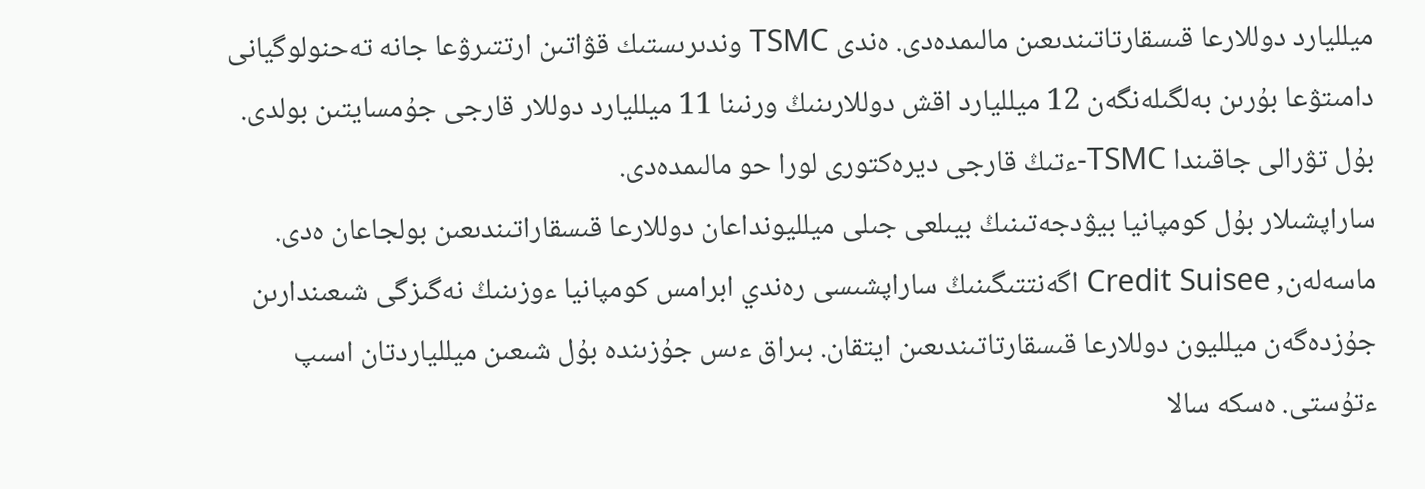ميلليارد دوللارعا قىسقارتاتىندىعىن مالىمدەدى. ەندى TSMC وندىرىستىك قۋاتىن ارتتىرۋعا جانە تەحنولوگيانى دامىتۋعا بۇرىن بەلگىلەنگەن 12 ميلليارد اقش دوللارىنىڭ ورنىنا 11 ميلليارد دوللار قارجى جۇمسايتىن بولدى. بۇل تۋرالى جاقىندا TSMC-ءتىڭ قارجى ديرەكتورى لورا حو مالىمدەدى.
ساراپشىلار بۇل كومپانيا بيۋدجەتىنىڭ بيىلعى جىلى ميلليونداعان دوللارعا قىسقاراتىندىعىن بولجاعان ەدى. ماسەلەن, Credit Suisee اگەنتتىگىنىڭ ساراپشىسى رەندي ابرامس كومپانيا ءوزىنىڭ نەگىزگى شىعىندارىن جۇزدەگەن ميلليون دوللارعا قىسقارتاتىندىعىن ايتقان. بىراق ءىس جۇزىندە بۇل شىعىن ميللياردتان اسىپ ءتۇستى. ەسكە سالا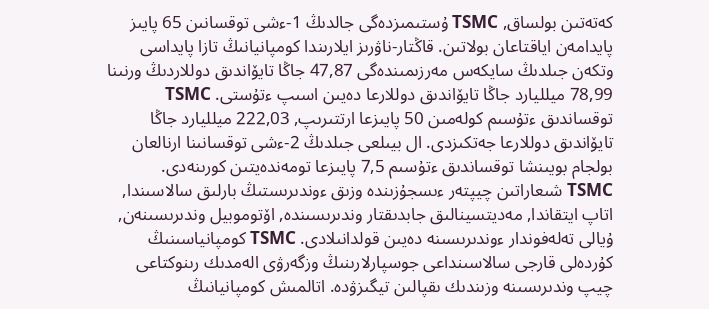كەتەتىن بولساق, TSMC ۇستىمىزدەگى جالدىڭ 1-ءشى توقسانىن 65 پايىز پايدامەن اياقتاعان بولاتىن. قاڭتار-ناۋرىز ايلارىندا كومپانيانىڭ تازا پايداسى وتكەن جىلدىڭ سايكەس مەرزىمىندەگى 47,87 جاڭا تايۆاندىق دوللاردىڭ ورنىنا 78,99 ميلليارد جاڭا تايۆاندىق دوللارعا دەيىن اسىپ ءتۇستى. TSMC توقساندىق ءتۇسىم كولەمىن 50 پايىزعا ارتتىرىپ, 222,03 ميلليارد جاڭا تايۆاندىق دوللارعا جەتكىزدى. ال بيىلعى جىلدىڭ 2-ءشى توقسانىنا ارنالعان بولجام بويىنشا توقساندىق ءتۇسىم 7,5 پايىزعا تومەندەيتىن كورىنەدى.
TSMC شىعاراتىن چيپتەر ءىسجۇزىندە وزىق ءوندىرىستىڭ بارلىق سالاسىندا, اتاپ ايتقاندا, مەديتسينالىق جابدىقتار وندىرىسىندە, اۆتوموبيل وندىرىسىنەن, ۇيالى تەلەفوندار ءوندىرىسىنە دەيىن قولدانىلادى. TSMC كومپانياسىنىڭ كۇردەلى قارجى سالاسىنداعى جوسپارلارىنىڭ وزگەرۋى الەمدىك رىنوكتاعى چيپ وندىرىسىنە وزىندىك ىقپالىن تيگىزۋدە. اتالمىش كومپانيانىڭ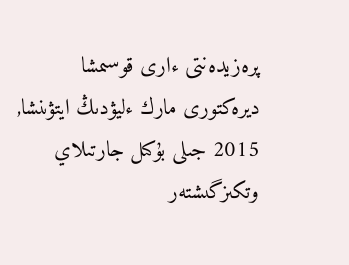پرەزيدەنتى ءارى قوسىمشا ديرەكتورى مارك ءليۋدىڭ ايتۋىنشا, 2015 جىلى بۇكىل جارتىلاي وتكىزگىشتەر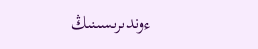ءوندىرىسىنىڭ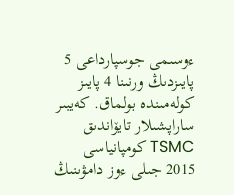ءوسىمى جوسپارداعى 5 پايىزدىڭ ورنىنا 4 پايىز كولەمىندە بولماق. كەيبىر ساراپشىلار تايۆاندىق TSMC كومپانياسى 2015 جىلى ءوز دامۋىنىڭ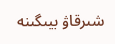شىرقاۋ بيىگىنە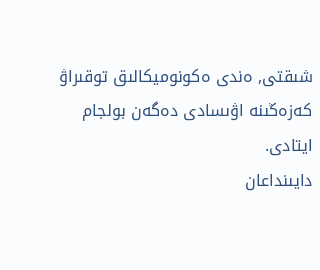شىقتى, ەندى ەكونوميكالىق توقىراۋ كەزەڭىنە اۋىسادى دەگەن بولجام ايتادى.
دايىنداعان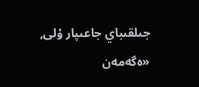جىلقىباي جاعىپار ۇلى,
«ەگەمەن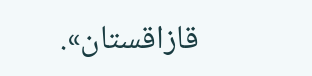قازاقستان».